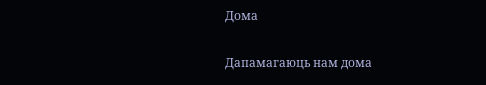Дома

Дапамагаюць нам дома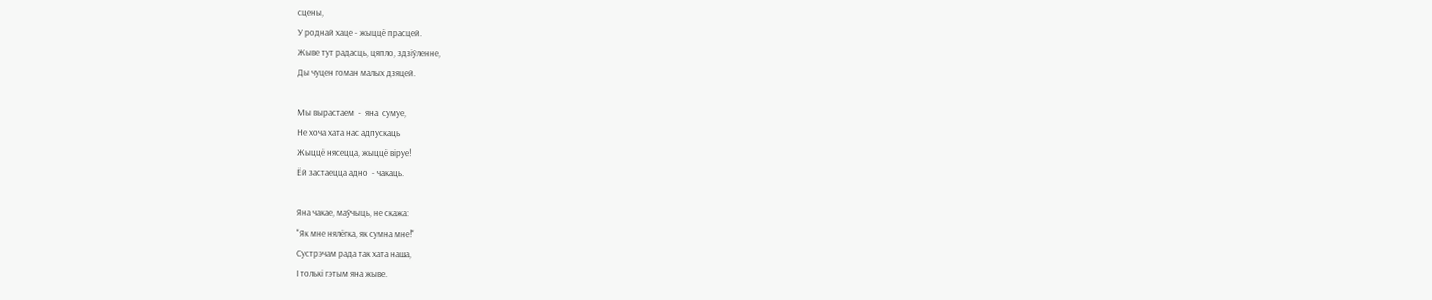сцены,
У роднай хаце - жыццё прасцей.
Жыве тут радасць, цяпло, здзіўленне,
Ды чуцен гоман малых дзяцей.

Мы вырастаем  -  яна  сумуе,
Не хоча хата нас адпускаць
Жыццё нясецца, жыццё віруе!
Ёй застаецца адно  - чакаць.

Яна чакае, маўчыць, не скажа:
"Як мне нялёгка, як сумна мне!"
Сустрэчам рада так хата наша,
І толькі гэтым яна жыве.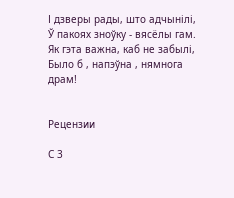І дзверы рады, што адчынілі,
Ў пакоях зноўку - вясёлы гам.
Як гэта важна, каб не забылі,
Было б , напэўна , нямнога драм!


Рецензии

С 3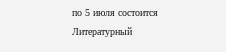по 5 июля состоится Литературный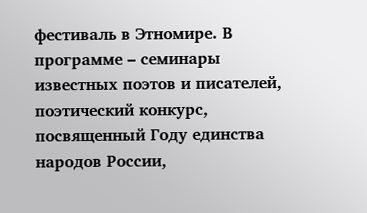фестиваль в Этномире. В программе – семинары известных поэтов и писателей, поэтический конкурс, посвященный Году единства народов России,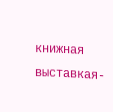книжная выставкая-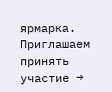ярмарка. Приглашаем принять участие →